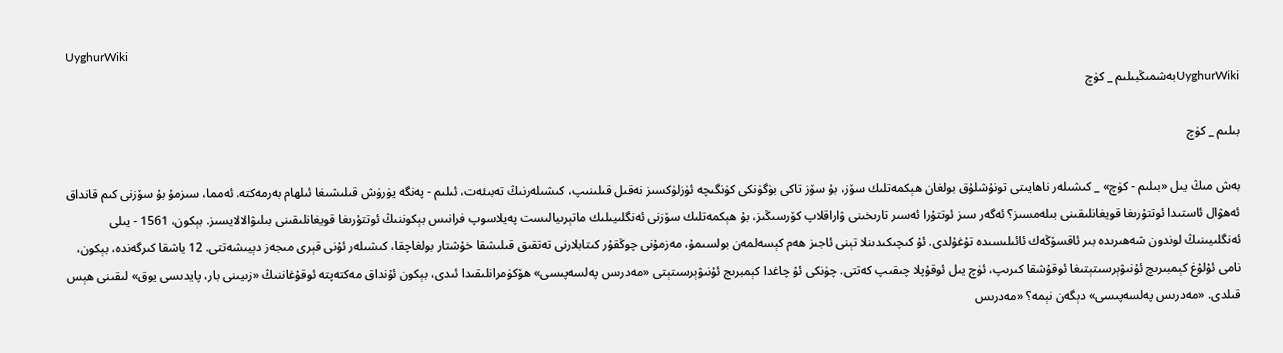UyghurWiki
UyghurWikiبەشمىڭبىلىم _ كۈچ

بىلىم _ كۈچ

بەش مىڭ يىل «بىلىم - كۈچ» _ كىشىلەر ناھايىتى تونۇشلۇق بولغان ھېكمەتلىك سۆز، بۇ سۆز تاكى بۈگۈنكى كۈنگىچە ئۈزلۈكسىز نەقىل قىلىنىپ، كىشىلەرنىڭ تەبىئەت، ئىلىم - پەنگە يۈرۈش قىلىشىغا ئىلھام بەرمەكتە. ئەمما، سىزمۇ بۇ سۆزنى كىم قانداق ئەھۋال ئاستىدا ئوتتۇرىغا قويغانلىقىنى بىلەمسىز؟ ئەگەر سىز ئوتتۇرا ئەسىر تارىخىنى ۋاراقلاپ كۆرسىڭىز، بۇ ھېكمەتلىك سۆزنى ئەنگلىيىلىك ماتېرىيالىست پەيلاسوپ فرانىس بېكوننىڭ ئوتتۇرىغا قويغانلىقىنى بىلىۋالالايسىز. بېكون، 1561 - يىلى ئەنگلىيىنىڭ لوندون شەھىرىدە بىر ئاقسۆڭەك ئائىلىسىدە تۇغۇلدى. ئۇ كىچىكىدىنلا تېنى ئاجىز ھەم كېسەلمەن بولسىمۇ، مەزمۇنى چوڭقۇر كىتابلارنى تەتقىق قىلىشقا خۇشتار بولغاچقا، كىشىلەر ئۇنى قېرى مىجەز دېيىشەتتى. 12 ياشقا كىرگەندە، بېكون، نامى ئۇلۇغ كېمبىرىچ ئۇنىۋېرسىتېتىغا ئوقۇشقا كىرىپ، ئۈچ يىل ئوقۇپلا چىقىپ كەتتى. چۈنكى ئۇ چاغدا كېمبرىج ئۇنىۋېرسىتېتى «مەدرىس پەلسەپىسى» ھۆكۈمرانلىقىدا ئىدى، بېكون ئۇنداق مەكتەپتە ئوقۇغاننىڭ «زىيىنى بار، پايدىسى يوق» لىقىنى ھېس قىلدى. «مەدرىس پەلسەپىسى» دېگەن نېمە؟ «مەدرىس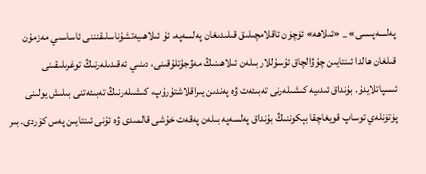پەلسەپىسى» _ «ئىلاھە» ئۈچۈن ئاقلامچىلىق قىلىدىغان پەلسەپە، ئۇ ئىلاھىيەتشۇناسلىقنننى ئاساسىي مەزمۇن قىلغان ھالدا ئىنتايىن چۇۋالچاق ئۇسۇللار بىلەن ئىلاھىنىڭ مەۋجۇتلۇقىنى، دىنىي ئەقىدىلەرنىڭ توغرىلىقىنى ئىسپاتلايدۇ. بۇنداق ئىدىيە كىشىلەرنى تەبىئەت ۋە پەندىن يىراقلاشتۇرۇپ، كىشىلەرنىڭ تەبىئەتنى بىلىش يولىنى پۈتۈنلەي توساپ قويغاچقا بېكوننىڭ بۇنداق پەلسەپە بىلەن پەقەت خۇشى قالمىدى ۋە ئۇنى ئىنتايىن پەس كۆردى. بىر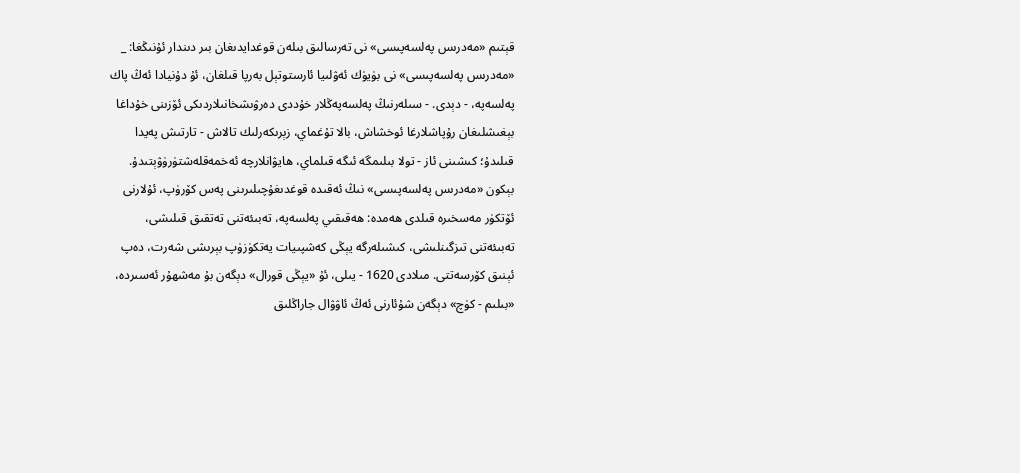قېتىم «مەدرىس پەلسەپىسى» نى تەرسالىق بىلەن قوغدايدىغان بىر دىندار ئۇنىڭغا: _ «مەدرىس پەلسەپىسى» نى بۈيۈك ئەۋلىيا ئارستوتېل بەرپا قىلغان، ئۇ دۇنيادا ئەڭ پاك پەلسەپە، - دېدى. - سىلەرنىڭ پەلسەپەڭلار خۇددى دەرۋىشخانىلاردىكى ئۆزىنى خۇداغا بېغىشلىغان رۇپاشلارغا ئوخشاش، بالا تۇغماي، زېرىكەرلىك تالاش - تارتىش پەيدا قىلىدۇ؛ كىشىنى ئاز - تولا بىلىمگە ئىگە قىلماي، ھايۋانلارچە ئەخمەقلەشتۈرۈۋېتىدۇ. بېكون «مەدرىس پەلسەپىسى» نىڭ ئەقىدە قوغدىغۇچىلىرىنى پەس كۆرۈپ، ئۇلارنى ئۆتكۈر مەسخىرە قىلدى ھەمدە: ھەقىقىي پەلسەپە، تەبىئەتنى تەتقىق قىلىشى، تەبىئەتنى تىزگىنلىشى، كىشىلەرگە يېڭى كەشپىيات يەتكۈزۈپ بېرىشى شەرت، دەپ ئېنىق كۆرسەتتى. مىلادى 1620 - يىلى، ئۇ «يېڭى قورال» دېگەن بۇ مەشھۇر ئەسىردە، «بىلىم - كۈچ» دېگەن شۇئارنى ئەڭ ئاۋۋال جاراڭلىق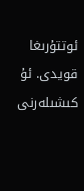ئوتتۇرىغا قويدى. ئۇ كىشىلەرنى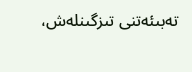تەبىئەتنى تىزگىنلەش،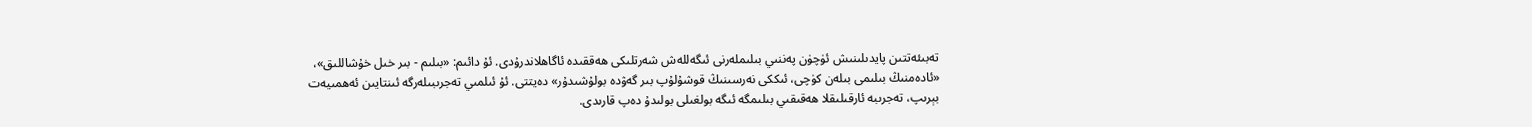تەبىئەتتىن پايدىلىنىش ئۈچۈن پەننىي بىلىملەرنى ئىگەللەش شەرتلىكى ھەققىدە ئاگاھلاندرۇدى. ئۇ دائىم: «بىلىم - بىر خىل خۇشاللىق»، «ئادەمنىڭ بىلىمى بىلەن كۈچى، ئىككى نەرسىنىڭ قوشۇلۇپ بىر گەۋدە بولۇشىدۇر» دەيتتى. ئۇ ئىلمىي تەجرىبىلەرگە ئىنتايىن ئەھمىيەت بېرىپ، تەجرىبە ئارقىلىقلا ھەقىقىي بىلىمگە ئىگە بولغىلى بولىدۇ دەپ قارىدى.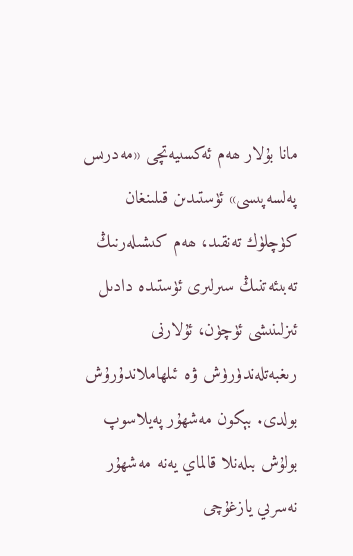مانا بۇلار ھەم ئەكسىيەتچى «مەدرىس پەلسەپىسى» ئۈستىدىن قىلىنغان كۈچلۈك تەنقىد، ھەم كىشىلەرنىڭ تەبىئەتنىڭ سىرلىرى ئۈستىدە دادىل ئىزلىنىشى ئۈچۈن، ئۇلارنى رىغبەتلەندۈرۈش ۋە ئىلھاملاندۇرۇش بولدى. بېكون مەشھۇر پەيلاسوپ بولۇش بىلەنلا قالماي يەنە مەشھۇر نەسرىي يازغۇچى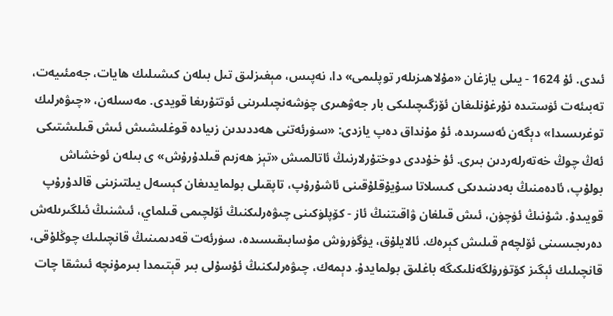ئىدى. ئۇ 1624 - يىلى يازغان «مۇلاھىزىلەر توپلىمى» دا، نەپىس، مېغىزلىق تىل بىلەن كىشىلىك ھايات، جەمئىيەت، تەبىئەت ئۈستىدە نۇرغۇنلىغان ئۆزگىچىلىكى بار جەۋھىرى چۈشەنچىلىرىنى ئوتتۇرىغا قويدى. مەسىلەن، «چىۋەرلىك توغرىسىدا» دېگەن ئەسىرىدە، ئۇ مۇنداق دەپ يازدى: «سۈرئەتنى ھەددىدىن زىيادە قوغلىشىش ئىش قىلىشتىكى ئەڭ چوڭ خەتەرلەردىن بىرى. ئۇ خۇددى دوختۇرلارنىڭ ئاتالمىش «تېز ھەزىم قىلدۇرۇش» ى بىلەن ئوخشاش بولۇپ، ئادەمنىڭ بەدىنىدىكى كىسلاتا سۇيۇقلۇقىنى ئاشۇرۇپ، تاپقىلى بولمايدىغان كېسەل يىلتىزىنى قالدۇرۇپ قويىدۇ. شۇنىڭ ئۈچۈن، ئىش قىلغان ۋاقىتنىڭ ئاز - كۆپلۈكىنى چىۋەرلىكنىڭ ئۆلچىمى قىلماي، ئىشنىڭ ئىلگىرىلەش دەرىجىسىنى ئۆلچەم قىلىش كېرەك. ئالايلۇق، يۈگۈرۈش مۇسابىقىسىدە، سۈرئەت قەدىمىنىڭ قانچىلىك چوڭلۇقى، قانچىلىك ئېگىز كۆتۈرۈلگەنلىكىگە باغلىق بولمايدۇ. دېمەك، چىۋەرلىكنىڭ ئۇسۇلى بىر قېتىمدا بىرمۇنچە ئىشقا چات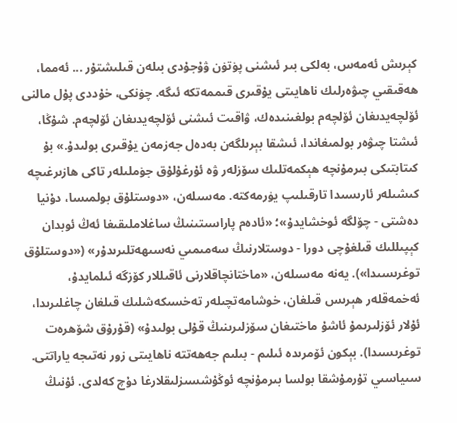كېرىش ئەمەس، بەلكى بىر ئىشنى پۈتۈن ۋۇجۇدى بىلەن قىلىشتۇر ... ئەمما، ھەقىقىي چىۋەرلىك ناھايىتى يۇقىرى قىممەتكە ئىگە. چۈنكى، خۇددى پۇل مالنى ئۆلچەيدىغان ئۆلچەم بولغىنىدەك، ۋاقىت ئىشنى ئۆلچەيدىغان ئۆلچەم. شۇڭا، ئىشتا چىۋەر بولمىغاندا، ئىشقا بېرىلگەن بەدەل جەزمەن يۇقىرى بولىدۇ.» بۇ كىتابتىكى بىرمۇنچە ھېكمەتلىك سۆزلەر ۋە ئۇرغۇلۇق جۈملىلەر تاكى ھازىرغىچە كىشىلەر ئارىسىدا تارقىلىپ يۈرمەكتە. مەسىلەن، «دوستلۇق بولمىسا، دۇنيا دەشتى - چۆلگە ئوخشايدۇ»؛ «ئادەم پاراسىتىنىڭ ساغلاملىقىغا ئەڭ ئوبدان كېپىللىك قىلغۇچى دورا - دوستلارنىڭ سەمىمىي نەسىھەتلىرىدۇر» («دوستلۇق توغرىسىدا»). يەنە مەسىلەن، «ماختانچاقلارنى ئاقىللار كۆزگە ئىلمايدۇ، ئەخمەقلەر ھېرىس قىلغان، خوشامەتچىلەر تەخسىكەشلىك قىلغان چاغلىرىدا، ئۇلار ئۆزلىرىمۇ ئاشۇ ماختىغان سۆزلىرىنىڭ قۇلى بولىدۇ» (قۇرۇق شۆھرەت توغرىسىدا). بېكون ئۆمرىدە ئىلىم - بىلىم جەھەتتە ناھايىتى زور نەتىجە ياراتتى. سىياسىي تۇرمۇشقا بولسا بىرمۇنچە ئوڭۇشسىزلىقلارغا دۇچ كەلدى. ئۇنىڭ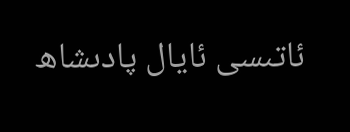ئاتىسى ئايال پادىشاھ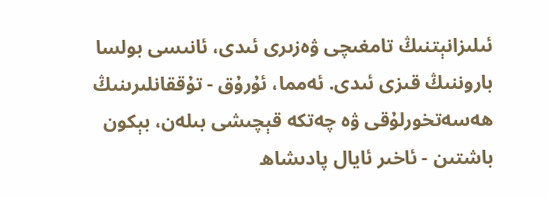ئىلىزانېتنىڭ تامغىچى ۋەزىرى ئىدى، ئانىسى بولسا باروننىڭ قىزى ئىدى. ئەمما، ئۇرۇق - تۇققانلىرىنىڭ ھەسەتخورلۇقى ۋە چەتكە قېچىشى بىلەن، بېكون باشتىن - ئاخىر ئايال پادىشاھ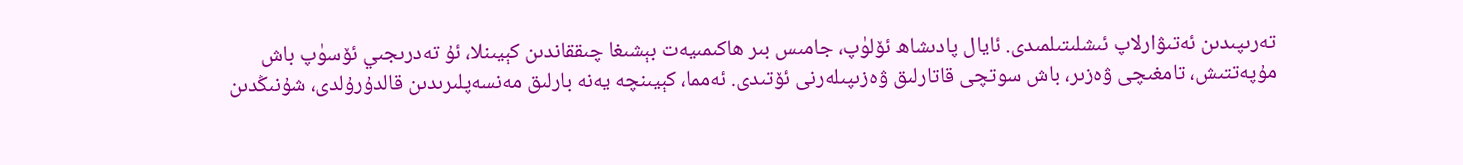تەرىپىدىن ئەتىۋارلاپ ئىشلىتىلمىدى. ئايال پادىشاھ ئۆلۈپ، جامىس بىر ھاكىمىيەت بېشىغا چىققاندىن كېيىنلا، ئۇ تەدرىجىي ئۆسۈپ باش مۇپەتتىش، تامغىچى ۋەزىر، باش سوتچى قاتارلىق ۋەزىپىلەرنى ئۆتىدى. ئەمما، كېيىنچە يەنە بارلىق مەنسەپلىرىدىن قالدۇرۇلدى، شۇنىڭدىن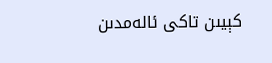كېيىن تاكى ئالەمدىن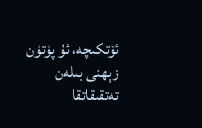ئۆتكىچە، ئۇ پۈتۈن زېھنى بىلەن تەتقىقاتقا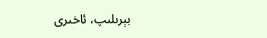بېرىلىپ، ئاخىرى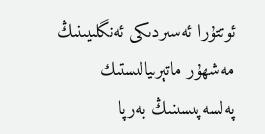ئوتتۇرا ئەسىردىكى ئەنگلىيىنىڭ مەشھۇر ماتېرىيالىستىك پەلسەپىسىنىڭ بەرپا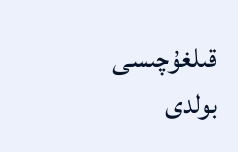قىلغۇچىسى بولدى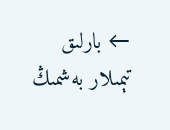← بارلىق تېمىلار بەشمىڭ